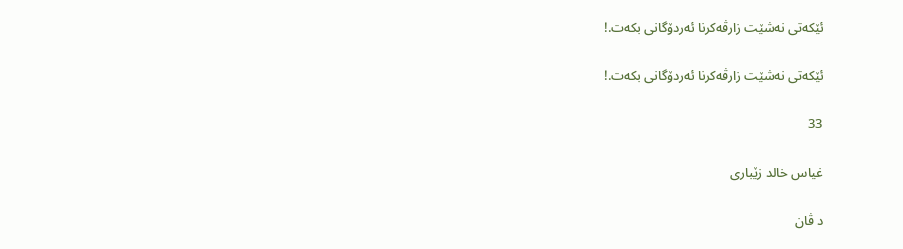ئێكه‌تی نه‌شێت زارڤه‌كرنا ئه‌ردۆگانی بكه‌ت.!

ئێكه‌تی نه‌شێت زارڤه‌كرنا ئه‌ردۆگانی بكه‌ت.!

33

غیاس خالد زێباری

د ڤان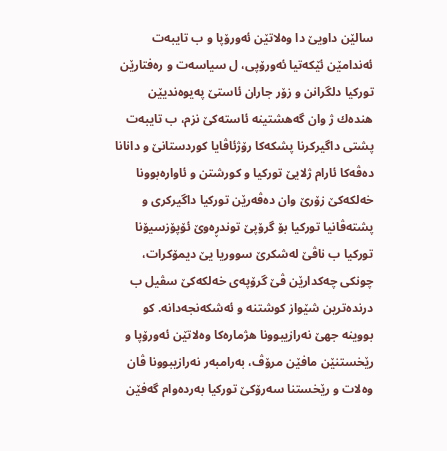سالێن داویێ دا وه‌لاتێن ئه‌ورۆپا و ب تایبه‌ت ئه‌ندامێن ئێكه‌تیا ئه‌ورۆپی، ل سیاسه‌ت و ره‌فتارێن توركیا دلگرانن و زۆر جاران ئاستێ په‌یوه‌ندیێن هنده‌ك ژ وان گه‌هشتینه‌ ئاسته‌كێ نزم، ب تایبه‌ت پشتی داگیركرنا پشكه‌كا رۆژئاڤایا كوردستانێ و دانانا ده‌ڤه‌كا ئارام ژلایێ توركیا و كورشتن و ئاواره‌بوونا خه‌لكه‌كێ زۆرێ وان ده‌ڤه‌رێن توركیا داگیركری و پشته‌ڤانیا توركیا بۆ گرۆپێ توندڕه‌وێ ئۆپۆزسیۆنا توركیا ب ناڤێ له‌شكرێ سووریا یێ دیمۆكرات، چونكی چه‌كدارێن ڤێ گرۆپه‌ی خه‌لكه‌كێ سڤیل ب درنده‌ترین شێواز كوشتنه‌ و ئه‌شكه‌نجه‌دانه‌. كو بووینه‌ جهێ نه‌رازیبوونا هژماره‌كا وه‌لاتێن ئه‌ورۆپا و رێخستنێن مافێن مرۆڤ، به‌رامبه‌ر نه‌رازیبوونا ڤان وه‌لات و رێخستنا سه‌رۆكێ توركیا به‌رده‌وام گه‌فێن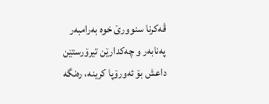ڤه‌كرنا سنوورێ خوه‌ به‌رامبه‌ر په‌نابه‌ر و چه‌كدارێن تیرۆرستێن داعش بۆ ئه‌ورۆپا كرینه‌، ره‌نگه‌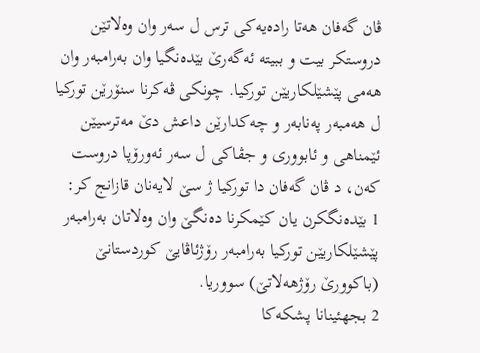ڤان گه‌فان هه‌تا راده‌یه‌كی ترس ل سه‌ر وان وه‌لاتێن دروستكر بیت و ببیته‌ ئه‌گه‌رێ بێده‌نگیا وان به‌رامبه‌ر وان هه‌می پێشێلكاریێن توركیا. چونكی ڤه‌كرنا سنۆرێن توركیا ل هه‌مبه‌ر په‌نابه‌ر و چه‌كدارێن داعش دێ مه‌ترسیێن ئێمناهی و ئابووری و جڤاكی ل سه‌ر ئه‌ورۆپا دروست كه‌ن، د ڤان گه‌فان دا توركیا ژ سێ لایه‌نان قازانج كر:
1 بێده‌نگكرن یان كێمكرنا ده‌نگێ وان وه‌لاتان به‌رامبه‌ر پێشێلكاریێن توركیا به‌رامبه‌ر رۆژئاڤایێ كوردستانێ (باكوورێ رۆژهه‌لاتێ) سووریا.
2 بجهئینانا پشكه‌كا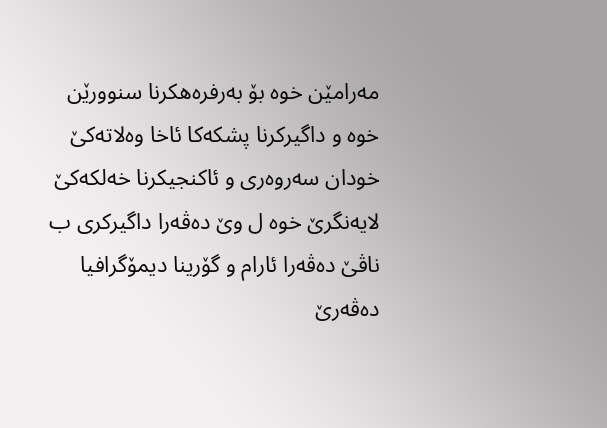مه‌رامێن خوه‌ بۆ به‌رفره‌هكرنا سنوورێن خوه‌ و داگیركرنا پشكه‌كا ئاخا وه‌لاته‌كێ خودان سه‌روه‌ری و ئاكنجیكرنا خه‌لكه‌كێ لایه‌نگرێ خوه‌ ل وێ ده‌ڤه‌را داگیركری ب ناڤێ ده‌ڤه‌را ئارام و گۆرینا دیمۆگرافیا ده‌ڤه‌رێ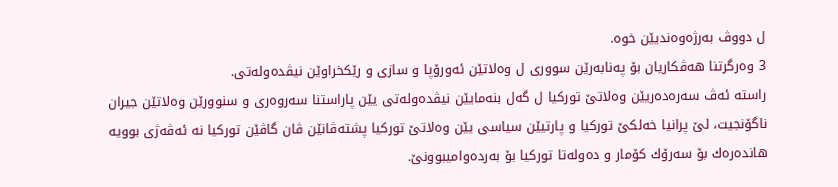ل دووڤ به‌رژه‌وه‌ندیێن خوه‌.
3 وه‌رگرتنا هه‌ڤكاریان بۆ په‌نابه‌رێن سووری ل وه‌لاتێن ئه‌ورۆپا و سازی و رێكخراوێن نیڤده‌وله‌تی.
راسته‌ ئه‌ڤ سه‌ره‌ده‌ریێن وه‌لاتێ توركیا ل گه‌ل بنه‌مایێن نیڤده‌وله‌تی یێن پاراستنا سه‌روه‌ری و سنوورێن وه‌لاتێن جیران ناگۆنجیت، لێ پرانیا خه‌لكێ توركیا و پارتیێن سیاسی یێن وه‌لاتێ توركیا پشته‌ڤانێن ڤان گاڤێن توركیا نه‌ ئه‌ڤه‌ژی بوویه‌ هانده‌ره‌ك بۆ سه‌رۆك كۆمار و ده‌وله‌تا توركیا بۆ به‌رده‌وامیبوونێ.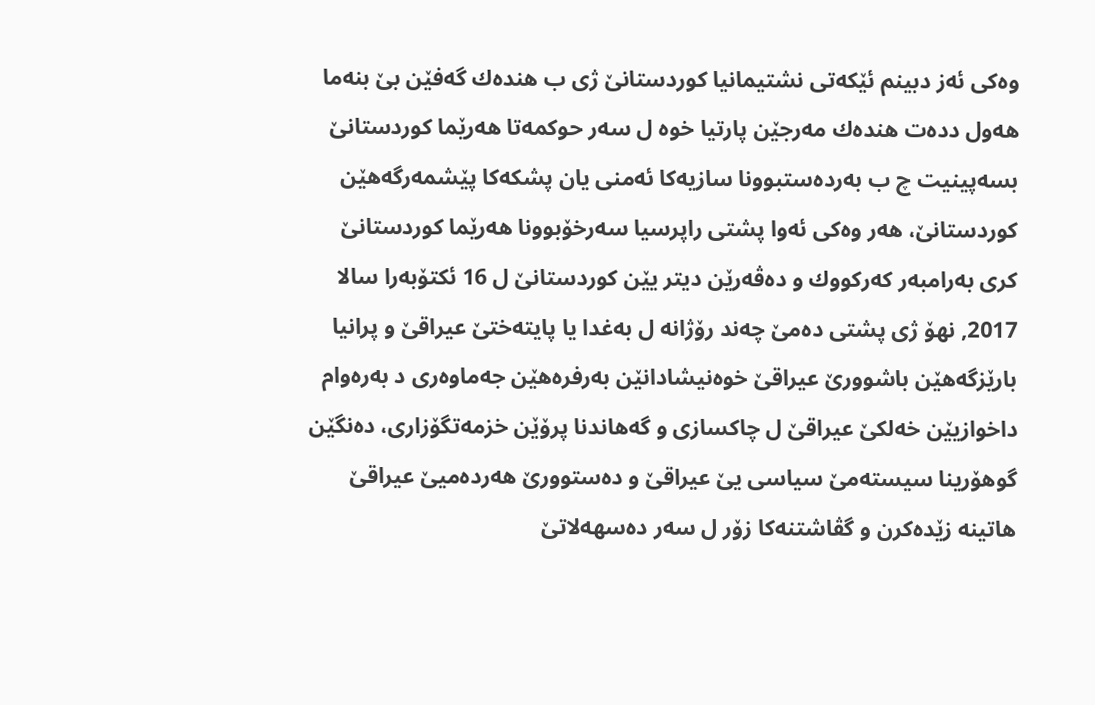وه‌كی ئه‌ز دبینم ئێكه‌تی نشتیمانیا كوردستانێ ژی ب هنده‌ك گه‌فێن بێ بنه‌ما هه‌ول دده‌ت هنده‌ك مه‌رجێن پارتیا خوه‌ ل سه‌ر حوكمه‌تا هه‌رێما كوردستانێ بسه‌پینیت چ ب به‌رده‌ستبوونا سازیه‌كا ئه‌منی یان پشكه‌كا پێشمه‌رگه‌هێن كوردستانێ، هه‌ر وه‌كی ئه‌وا پشتی راپرسیا سه‌رخۆبوونا هه‌رێما كوردستانێ كری به‌رامبه‌ر كه‌ركووك و ده‌ڤه‌رێن دیتر یێن كوردستانێ ل 16 ئكتۆبه‌را سالا 2017, نهۆ ژی پشتی ده‌مێ چه‌ند رۆژانه‌ ل به‌غدا یا پایته‌ختێ عیراقێ و پرانیا بارێزگه‌هێن باشوورێ عیراقێ خوه‌نیشادانێن به‌رفره‌هێن جه‌ماوه‌ری د به‌ره‌وام داخوازیێن خه‌لكێ عیراقێ ل چاكسازی و گه‌هاندنا پرۆێن خزمه‌تگۆزاری، ده‌نگێن گوهۆرینا سیسته‌مێ سیاسی یێ عیراقێ و ده‌ستوورێ هه‌رده‌میێ عیراقێ هاتینه‌ زێده‌كرن و گڤاشتنه‌كا زۆر ل سه‌ر ده‌سهه‌لاتێ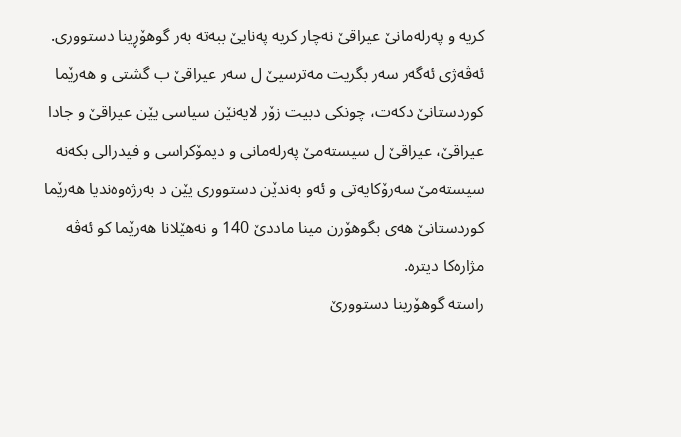كریه‌ و په‌رله‌مانێ عیراقێ نه‌چار كریه‌ په‌نایێ ببه‌ته‌ به‌ر گوهۆڕینا دستووری.
ئه‌ڤه‌ژی ئه‌گه‌ر سه‌ر بگریت مه‌ترسیێ ل سه‌ر عیراقێ ب گشتی و هه‌رێما كوردستانێ دكه‌ت، چونكی دبیت زۆر لایه‌نێن سیاسی یێن عیراقێ و جادا عیراقێ، عیراقێ ل سیسته‌مێ په‌رله‌مانی و دیمۆكراسی و فیدرالی بكه‌نه‌ سیسته‌مێ سه‌رۆكایه‌تی و ئه‌و به‌ندێن دستووری یێن د به‌رژه‌وه‌ندیا هه‌رێما كوردستانێ هه‌ی بگوهۆرن مینا ماددێ 140 و نه‌هێلانا هه‌رێما كو ئه‌ڤه‌ مژاره‌كا دیتره‌.
راسته‌ گوهۆرینا دستوورێ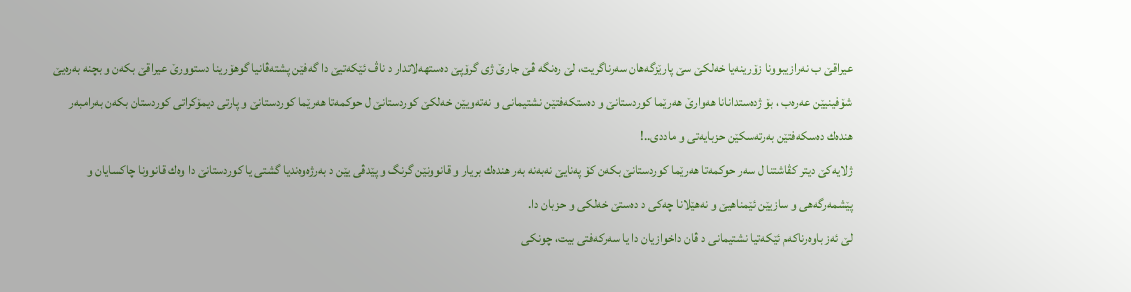عیراقێ ب نه‌رازیبوونا زۆرینه‌یا خه‌لكێ سێ پارێزگه‌هان سه‌رناگریت، لێ ره‌نگه‌ ڤێ جارێ ژی گرۆپێ ده‌ستهه‌لاتدار د ناڤ ئێكه‌تیێ دا گه‌فێن پشته‌ڤانیا گوهۆرینا دستوورێ عیراقێ بكه‌ن و بچنه‌ به‌ره‌یێ شۆفینیێن عه‌ره‌ب ، بۆ ژده‌ستدانانا هه‌وارێ هه‌رێما كوردستانێ و ده‌ستكه‌فتێن نشتیمانی و نه‌ته‌ویێن خه‌لكێ كوردستانێ ل حوكمه‌تا هه‌رێما كوردستانێ و پارتی دیمۆكراتی كوردستان بكه‌ن به‌رامبه‌ر هنده‌ك ده‌سكه‌فتێن به‌رته‌سكێن حزبایه‌تی و ماددی..!
ژلایه‌كێ دیتر كڤاشتنا ل سه‌ر حوكمه‌تا هه‌رێما كوردستانێ بكه‌ن كۆ په‌نایێ نه‌به‌نه‌ به‌ر هنده‌ك بریار و قانوونێن گرنگ و پێدڤی یێن د به‌رژه‌وه‌ندیا گشتی یا كوردستانێ دا وه‌ك قانوونا چاكسایان و پێشمه‌رگه‌هی و سازیێن ئێمناهیێ و نه‌هێلانا چه‌كی د ده‌ستێ خه‌لكی و حزبان دا.
لێ ئه‌ز باوه‌رناكه‌م ئێكه‌تیا نشتیمانی د ڤان داخوازیان دا یا سه‌ركه‌فتی بیت، چونكی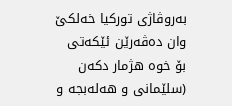به‌روڤاژی توركیا خه‌لكێ وان ده‌ڤه‌رێن ئێكه‌تی بۆ خوه‌ هژمار دكه‌ن (سلێمانی و هه‌له‌بجه‌ و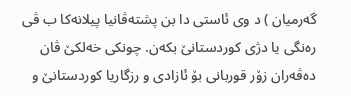گه‌رمیان ) د وی ئاستی دا بن پشته‌ڤانیا پیلانه‌كا ب ڤی ره‌نگی یا دژی كوردستانێ بكه‌ن. چونكی خه‌لكێ ڤان ده‌ڤه‌ران زۆر قوربانی بۆ ئازادی و رزگاریا كوردستانێ و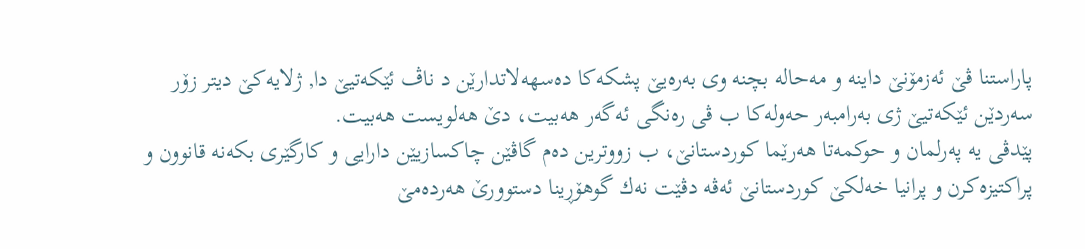پاراستنا ڤێ ئه‌زمۆنێ داینه‌ و مه‌حاله‌ بچنه‌ وی به‌ره‌یێ پشكه‌كا ده‌سهه‌لاتدارێن د ناڤ ئێكه‌تیێ دا, ژلایه‌كێ دیتر زۆر سه‌ردێن ئێكه‌تیێ ژی به‌رامبه‌ر حه‌وله‌كا ب ڤی ره‌نگی ئه‌گه‌ر هه‌بیت، دێ هه‌لویست هه‌بیت.
پێدڤی یه‌ په‌رلمان و حوكمه‌تا هه‌رێما كوردستانێ، ب زووترین ده‌م گاڤێن چاكسازیێن دارایی و كارگێری بكه‌نه‌ قانوون و پراكتیزه‌كرن و پرانیا خه‌لكێ كوردستانێ ئه‌ڤه‌ دڤێت نه‌ك گوهۆڕینا دستوورێ هه‌رده‌مێ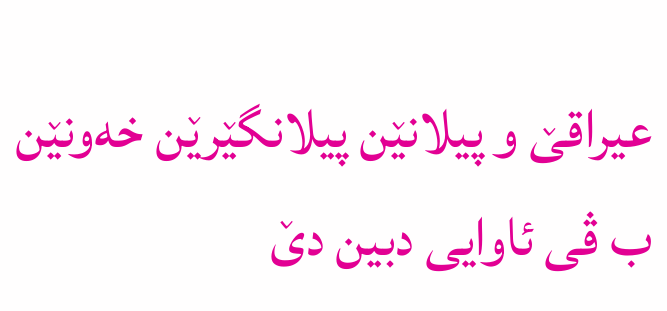عیراقێ و پیلانێن پیلانگێرێن خه‌ونێن ب ڤی ئاوایی دبین دێ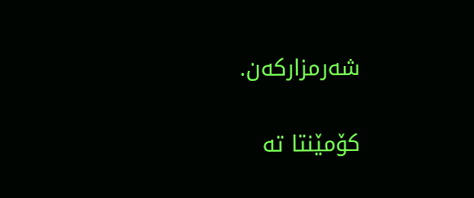شه‌رمزاركه‌ن.

کۆمێنتا تە